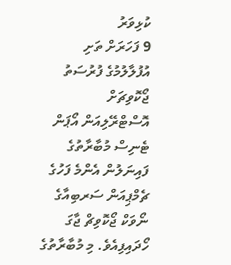ކުޅިވަރު
9 ފަހަރަށް ތަށި އުފުލާލުމުގެ ފުރުސަތު ޖޯކޮވިޗަށް
އޮސްޓްރޭލިއަން އޯޕަން ޓެނިސް މުބާރާތުގެ ފައިނަލުން އެންމެ ފަހުގެ ޗެމްޕިއަން ސަރބިއާގެ ނޯވަކް ޖޯކޮވިޗް ޖާގަ ހޯދައިފިއެވެ. މި މުބާރާތުގެ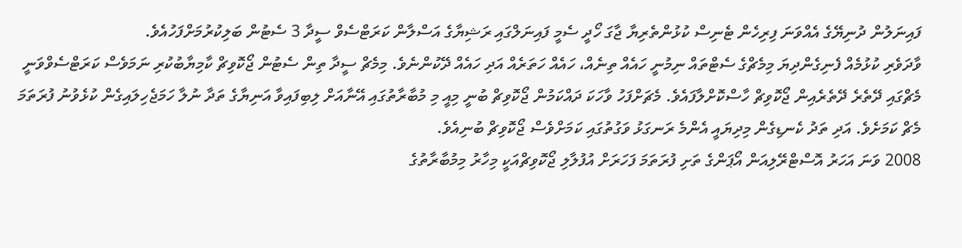ފައިނަލުން ދުނިޔޭގެ އެއްވަނަ ފިރިހެން ޓެނިސް ކުޅުންތެރިޔާ ޖާގަ ހޯދީ ސެމީ ފައިނަލްގައި ރަޝިޔާގެ އަސްލާން ކަރަޓްސެވް ސީދާ 3 ސެޓުން ބަލިކުރުމަށްފަހުއެވެ.
ވާދަވެރި ކުޅުމެއް ފެނިގެންދިޔަ މިމެޗްގެ ސެޓްތައް ނިމުނީ ހައެއް ތިނެއް، ހައެއް ހަތަރެއް އަދި ހައެއް ދޭކުންނެވެ. މިމެޗް ސީދާ ތިން ސެޓުން ޖޯކޮވިޗް ކާމިޔާބުކުރި ނަމަވެސް ކަރަޓްސެވްވަނީ މެޗްގައި ދޭތެރެ ދޭތެރެއިން ޖޯކޮވިޗް ހާސްކޮށްލާފައެވެ. މެޗަށްފަހު ވާހަކަ ދައްކަމުން ޖޯކޮވިޗް ބުނީ މިއީ މި މުބާރާތުގައި އޭނާއަށް ލިބިފައިވާ އަނިޔާގެ ތަދާ ނުލާ ހަމަޖެހިލައިގެން ކުޅެވުނު ފުރަތަމަ މެޗް ކަމަށެވެ. އަދި ތަދު ކެނޑިގެން މިދިޔައީ އެންމެ ރަނގަޅު ވަގުތުގައި ކަމަށްވެސް ޖޯކޮވިޗް ބުނިއެވެ.
2008 ވަނަ އަހަރު އޮސްޓްރޭލިއަން އޯޕަންގެ ތަށި ފުރަތަމަ ފަހަރަށް އުފުލާލި ޖޯކޮވިޗްއަކީ މިހާރު މިމުބާރާތުގެ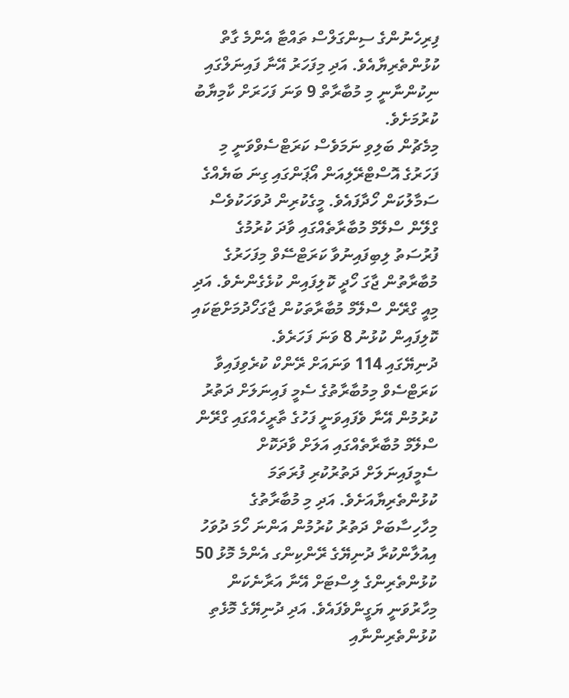ފިރިހެނުންގެ ސިންގަލްސް ތައްޓާ އެންމެ ގާތް ކުޅުންތެރިޔާއެވެ. އަދި މިފަހަރު އޭނާ ފައިނަލްގައި ނިކުންނާނީ މި މުބާރާތް 9 ވަނަ ފަހަރަށް ކާމިޔާބު ކުރުމަށެވެ.
މިމެޗުން ބަލިވި ނަމަވެސް ކަރަޓްސެވްވަނީ މި ފަހަރުގެ އޮސްޓްރޭލިއަން އޯޕަންގައި ގިނަ ބަޔެއްގެ ސަމާލުކަން ހޯދާފައެވެ. މީގެކުރިން ދުވަހަކުވެސް ގްލޭން ސްލޭމް މުބާރާތެއްގައި ވާދަ ކުރުމުގެ ފުރުސަތު ލިބިފައިނުވާ ކަރަޓްސޭވް މިފަހަރުގެ މުބާރާތުން ޖާގަ ހޯދީ ކޮލިފައިން ކުޅެގެންނެވެ. އަދި މިއީ ގްރޭން ސްލޭމް މުބާރާތަކުން ޖާގަހޯދުމަށްޓަކައި ކޮލިފައިން ކުޅުނު 8 ވަނަ ފަހަރެވެ.
ދުނިޔޭގައި 114 ވަނައަށް ރޭންކް ކުރެވިފައިވާ ކަރަޓްސެވް މިމުބާރާތުގެ ސެމީ ފައިނަލަށް ދަތުރު ކުރުމުން އޭނާ ވެފައިވަނީ ފަހުގެ ތާރީހެއްގައި ގްރޭން ސްލޭމް މުބާރާތެއްގައި އަލަށް ވާދަކޮށް ސެމީފައިނަލަށް ދަތުރުކުރި ފުރަތަމަ ކުޅުންތެރިޔާއަށެވެ. އަދި މި މުބާރާތުގެ މިހާހިސާބަށް ދަތުރު ކުރުމުން އަންނަ ހޯމަ ދުވަހު އިއުލާންކުރާ ދުނިޔޭގެ ރޭންކިންގ އެންމެ މޮޅު 50 ކުޅުންތެރިންގެ ލިސްޓަށް އޭނާ އަރާނެކަން މިހާރުވަނީ ޔަގީންވެފައެވެ. އަދި ދުނިޔޭގެ މޮޅެތި ކުޅުންތެރިންނާއި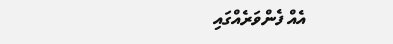އެއް ފެންވަރެއްގައި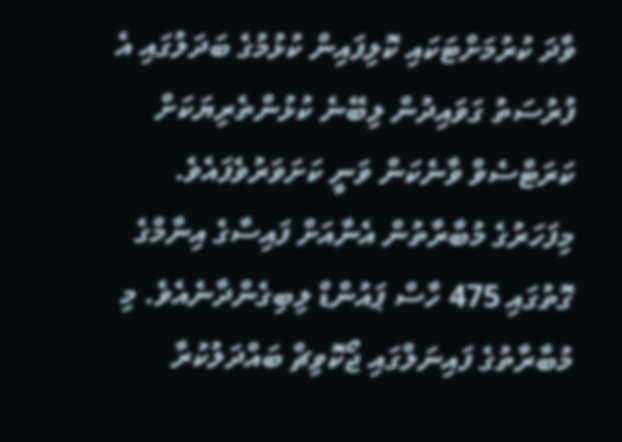ވާދަ ކުރުމަށްޓަކައި ކޮލިފައިން ކުޅުމުގެ ބަދަލުގައި އެ ފުރުސަތު ގަވައިދުން ލިބޭނެ ކުޅުންތެރިޔަކަށް ކަރަޓްސެވް ވާނެކަން ވަނީ ކަށަވަރުވެފައެވެ.
މިފަހަރުގެ މުބާރާތުން އެނާއަށް ފައިސާގެ އިނާމްގެ ގޮތުގައި 475 ހާސް ޕައުންޑް ލިބިގެންދާނެއެވެ. މި މުބާރާތުގެ ފައިނަލްގައި ޖޯކޮވިޗް ބައްދަލުކުރާ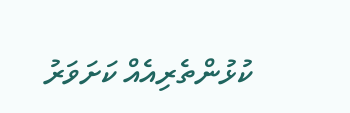ކުޅުންތެރިއެއް ކަށަވަރު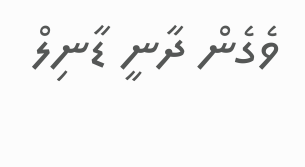ވެގެން ދާނީ ޑާނިލް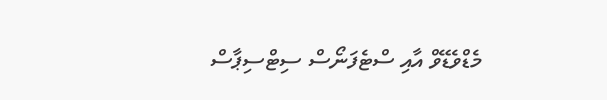މެޑްވެޑޭވް އާއި ސްޓެފަނޯސް ސިޓްސިޕާސް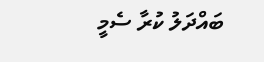ބައްދަލު ކުރާ ސެމީ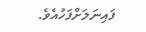ފައިނަލަށްފަހުއެވެ.